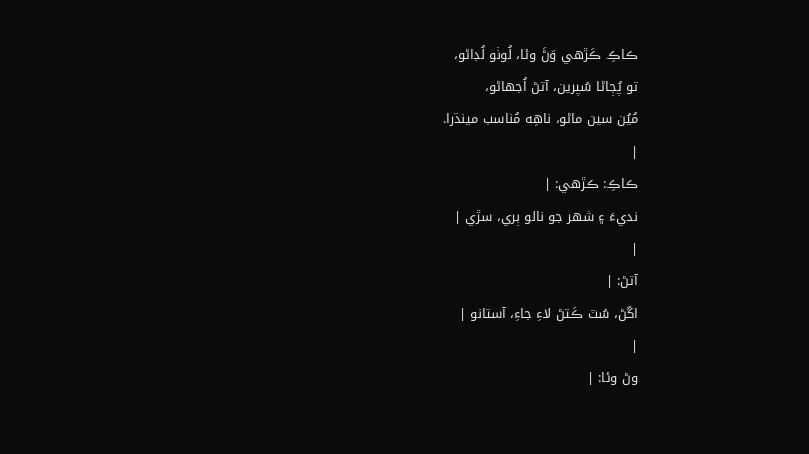ڪاڪِ ڪَڙهي وَڻَ وئا، لُوٺو لُڊاڻو،
تو پُڄاڻا سُپرين، آتڻ اُجهاڻو،
مُيُن سين ماڻو، ناهِه مُناسب مينڌرا.
|
ڪاڪِ: ڪڙهي: |
نديءَ ۽ شهر جو نالو ٻري، سڙي |
|
آتڻ: |
اڱڻ، سُٽ ڪَتڻ لاءِ جاءِ، آستانو |
|
وڻ وئا: |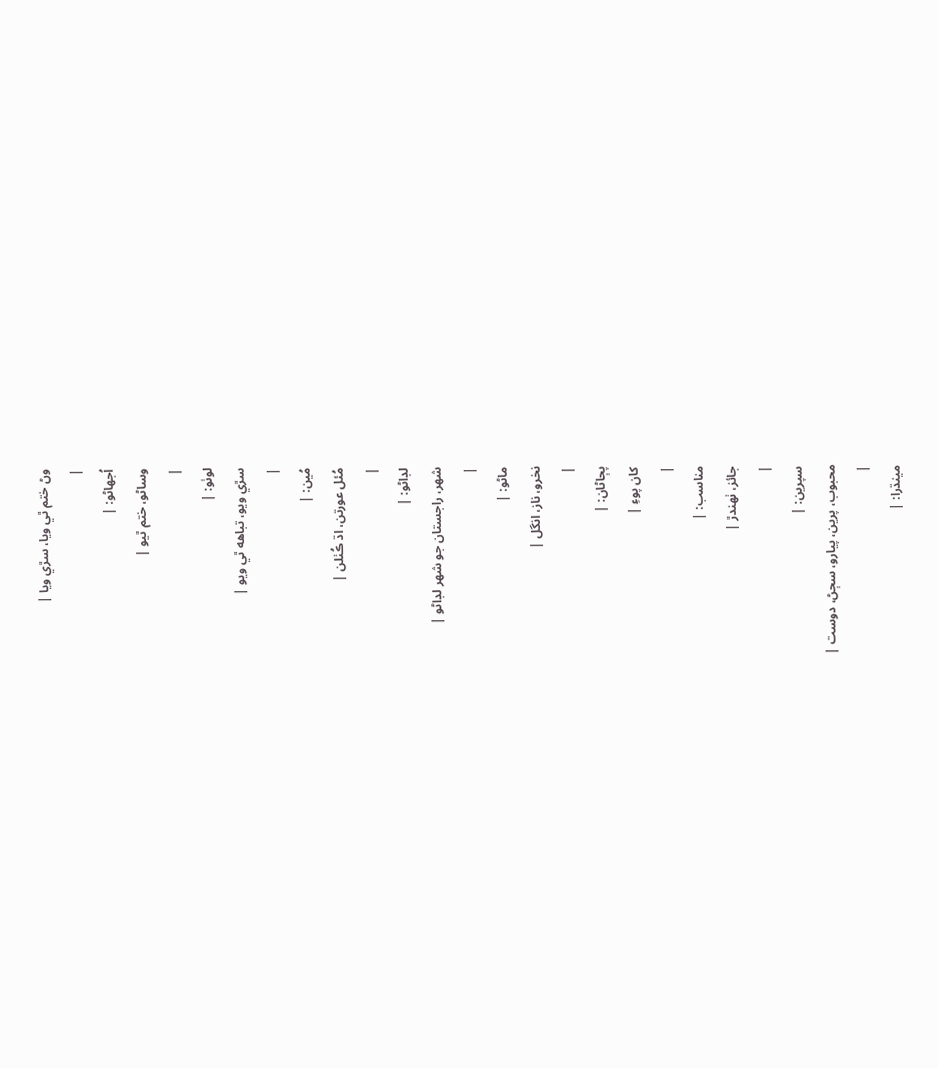وڻ ختم ٿي ويا، سڙي ويا |
|
اُجهاڻو: |
وساڻو، ختم ٿيو |
|
لوٺو: |
سڙي ويو، تباهه ٿي ويو |
|
مُين: |
مُئل عورتن، اڌ ڪُٺلن |
|
لڊاڻو: |
شهر، راجستان جو شهر لڊاڻو |
|
ماڻو: |
نخرو، ناز، انگل |
|
پڄاڻان: |
کان پوءِ |
|
مناسب: |
جائز، ٺهندڙ |
|
سپرين: |
محبوب، پرين، پيارو، سڄڻ، دوست |
|
مينڌرا: |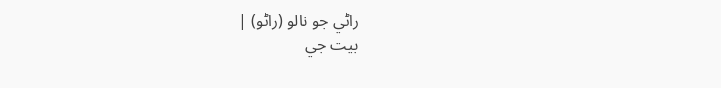راڻي جو نالو (راڻو) |
بيت جي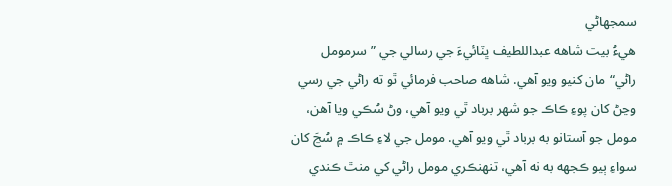سمجهاڻي
هيءُ بيت شاهه عبداللطيف ڀٽائيءَ جي رسالي جي ”سرمومل راڻي“مان کنيو ويو آهي. شاهه صاحب فرمائي ٿو ته راڻي جي رسي وڃڻ کان پوءِ ڪاڪ جو شهر برباد ٿي ويو آهي، وڻ سُڪي ويا آهن، مومل جو آستانو به برباد ٿي ويو آهي. مومل جي لاءِ ڪاڪ ۾ سُڃَ کان سواءِ ٻيو ڪجهه به نه آهي، تنهنڪري مومل راڻي کي منٿ ڪندي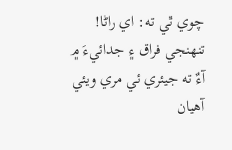چوي ٿي ته: اي راڻا! تنهنجي فراق ۽ جدائيءَ ۾ آءٌ ته جيئري ئي مري ويئي آهيان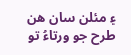۽ مئلن سان هن طرح جو ورتاءُ تو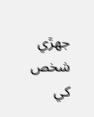جهڙي شخص کي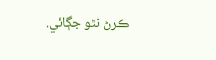ڪرڻ نٿو جڳائي.